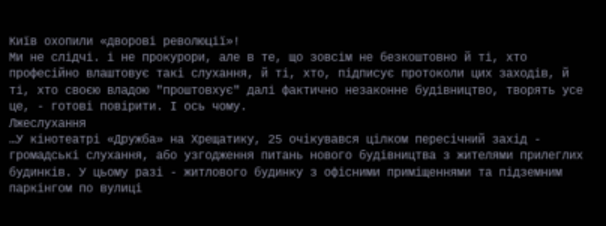Київ охопили «дворові революції»!
Ми не слідчі. і не прокурори, але в те, що зовсім не безкоштовно й ті, хто професійно влаштовує такі слухання, й ті, хто, підписує протоколи цих заходів, й ті, хто своєю владою "проштовхує" далі фактично незаконне будівництво, творять усе це, - готові повірити. І ось чому.
Лжеслухання
…У кінотеатрі «Дружба» на Хрещатику, 25 очікувався цілком пересічний захід - громадські слухання, або узгодження питань нового будівництва з жителями прилеглих будинків. У цьому разі - житлового будинку з офісними приміщеннями та підземним паркінгом по вулиці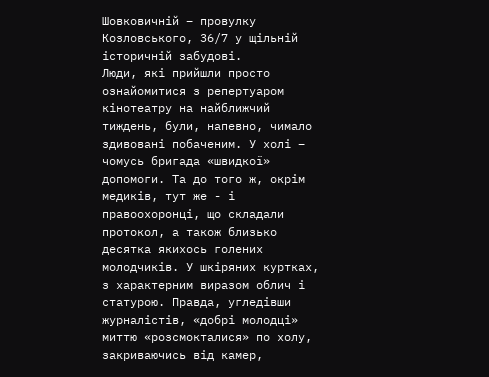Шовковичній – провулку Козловського, 36/7 у щільній історичній забудові.
Люди, які прийшли просто ознайомитися з репертуаром кінотеатру на найближчий тиждень, були, напевно, чимало здивовані побаченим. У холі – чомусь бригада «швидкої» допомоги. Та до того ж, окрім медиків, тут же - і правоохоронці, що складали протокол, а також близько десятка якихось голених молодчиків. У шкіряних куртках, з характерним виразом облич і статурою. Правда, угледівши журналістів, «добрі молодці» миттю «розсмокталися» по холу, закриваючись від камер,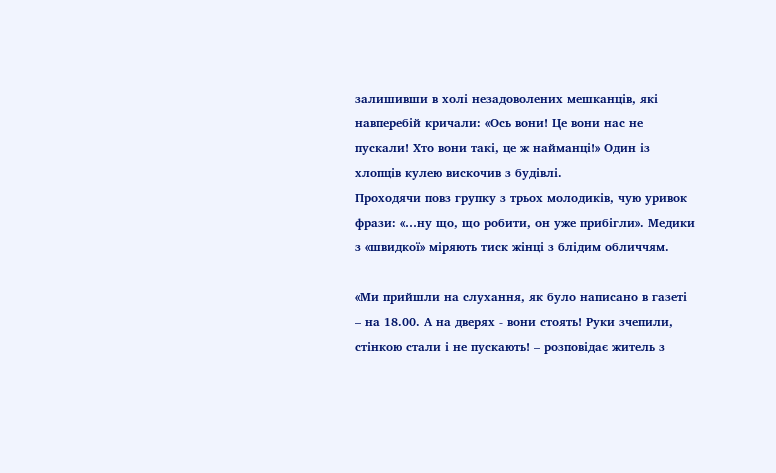залишивши в холі незадоволених мешканців, які навперебій кричали: «Ось вони! Це вони нас не пускали! Хто вони такі, це ж найманці!» Один із хлопців кулею вискочив з будівлі.
Проходячи повз групку з трьох молодиків, чую уривок фрази: «…ну що, що робити, он уже прибігли». Медики з «швидкої» міряють тиск жінці з блідим обличчям.

«Ми прийшли на слухання, як було написано в газеті – на 18.00. А на дверях - вони стоять! Руки зчепили, стінкою стали і не пускають! – розповідає житель з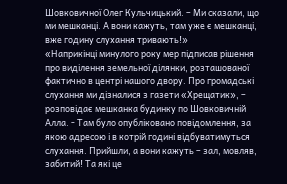Шовковичної Олег Кульчицький. – Ми сказали, що ми мешканці. А вони кажуть, там уже є мешканці, вже годину слухання тривають!»
«Наприкінці минулого року мер підписав рішення про виділення земельної ділянки, розташованої фактично в центрі нашого двору. Про громадські слухання ми дізналися з газети «Хрещатик», – розповідає мешканка будинку по Шовковичній Алла. - Там було опубліковано повідомлення, за якою адресою і в котрій годині відбуватимуться слухання. Прийшли, а вони кажуть – зал, мовляв, забитий! Та які це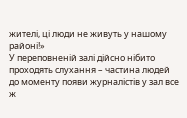жителі, ці люди не живуть у нашому районі!»
У переповненій залі дійсно нібито проходять слухання – частина людей до моменту появи журналістів у зал все ж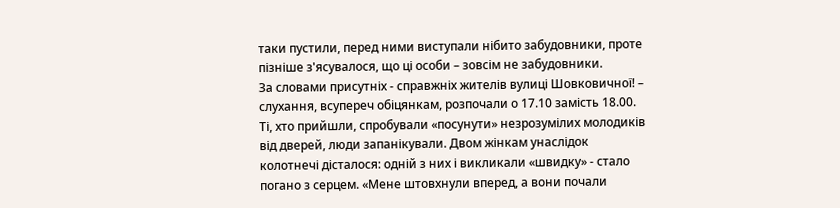таки пустили, перед ними виступали нібито забудовники, проте пізніше з'ясувалося, що ці особи – зовсім не забудовники.
За словами присутніх - справжніх жителів вулиці Шовковичної! – слухання, всупереч обіцянкам, розпочали о 17.10 замість 18.00. Ті, хто прийшли, спробували «посунути» незрозумілих молодиків від дверей, люди запанікували. Двом жінкам унаслідок колотнечі дісталося: одній з них і викликали «швидку» - стало погано з серцем. «Мене штовхнули вперед, а вони почали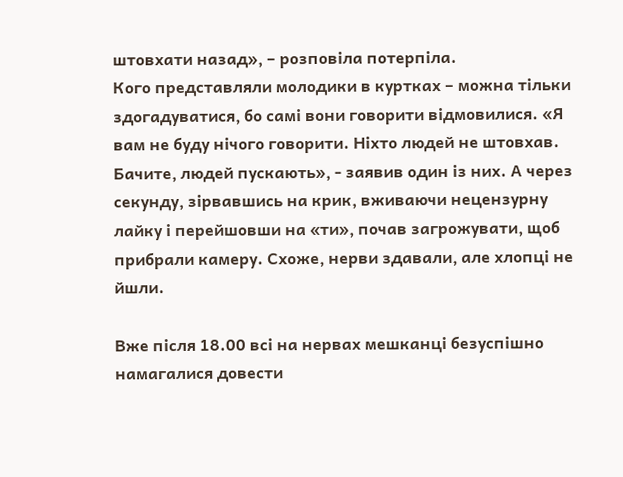штовхати назад», – розповіла потерпіла.
Кого представляли молодики в куртках – можна тільки здогадуватися, бо самі вони говорити відмовилися. «Я вам не буду нічого говорити. Ніхто людей не штовхав. Бачите, людей пускають», - заявив один із них. А через секунду, зірвавшись на крик, вживаючи нецензурну лайку і перейшовши на «ти», почав загрожувати, щоб прибрали камеру. Схоже, нерви здавали, але хлопці не йшли.

Вже після 18.00 всі на нервах мешканці безуспішно намагалися довести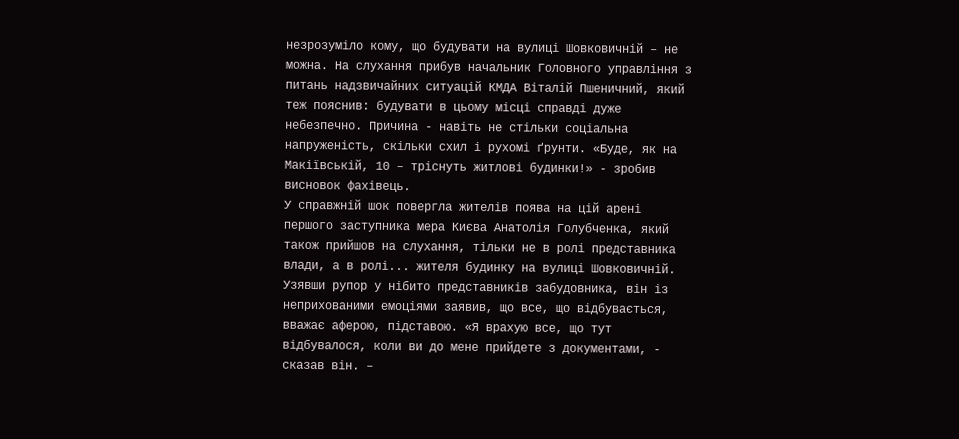незрозуміло кому, що будувати на вулиці Шовковичній – не можна. На слухання прибув начальник Головного управління з питань надзвичайних ситуацій КМДА Віталій Пшеничний, який теж пояснив: будувати в цьому місці справді дуже небезпечно. Причина - навіть не стільки соціальна напруженість, скільки схил і рухомі ґрунти. «Буде, як на Макіївській, 10 – тріснуть житлові будинки!» - зробив висновок фахівець.
У справжній шок повергла жителів поява на цій арені першого заступника мера Києва Анатолія Голубченка, який також прийшов на слухання, тільки не в ролі представника влади, а в ролі... жителя будинку на вулиці Шовковичній. Узявши рупор у нібито представників забудовника, він із неприхованими емоціями заявив, що все, що відбувається, вважає аферою, підставою. «Я врахую все, що тут відбувалося, коли ви до мене прийдете з документами, - сказав він. –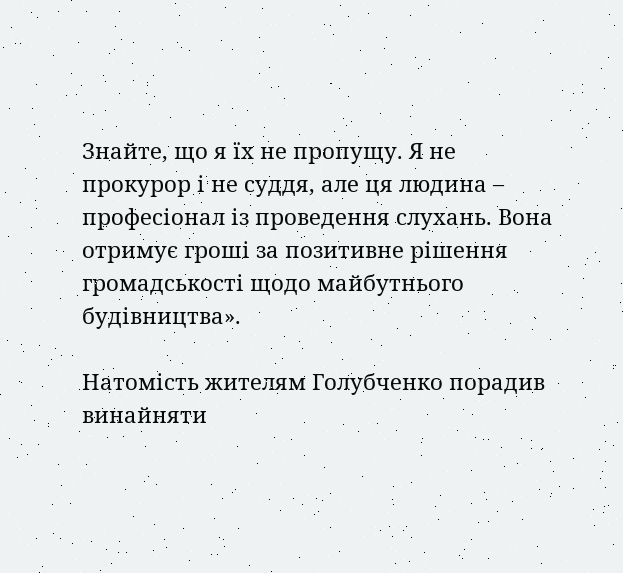Знайте, що я їх не пропущу. Я не прокурор і не суддя, але ця людина – професіонал із проведення слухань. Вона отримує гроші за позитивне рішення громадськості щодо майбутнього будівництва».

Натомість жителям Голубченко порадив винайняти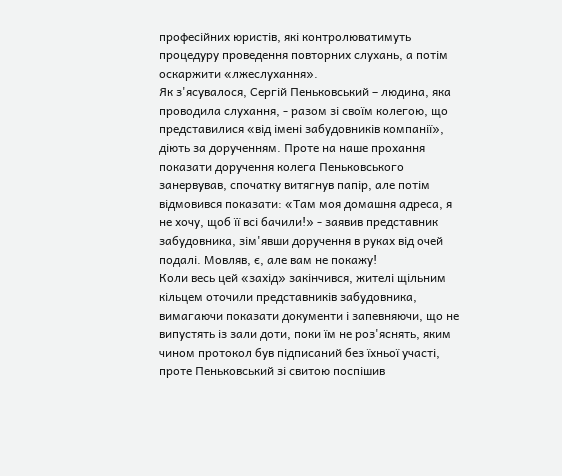професійних юристів, які контролюватимуть процедуру проведення повторних слухань, а потім оскаржити «лжеслухання».
Як з'ясувалося, Сергій Пеньковський – людина, яка проводила слухання, - разом зі своїм колегою, що представилися «від імені забудовників компанії», діють за дорученням. Проте на наше прохання показати доручення колега Пеньковського занервував, спочатку витягнув папір, але потім відмовився показати: «Там моя домашня адреса, я не хочу, щоб її всі бачили!» - заявив представник забудовника, зім'явши доручення в руках від очей подалі. Мовляв, є, але вам не покажу!
Коли весь цей «захід» закінчився, жителі щільним кільцем оточили представників забудовника, вимагаючи показати документи і запевняючи, що не випустять із зали доти, поки їм не роз'яснять, яким чином протокол був підписаний без їхньої участі, проте Пеньковський зі свитою поспішив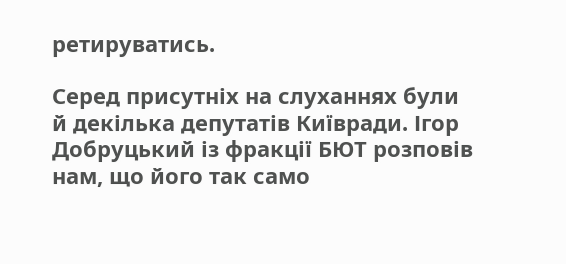ретируватись.

Серед присутніх на слуханнях були й декілька депутатів Київради. Ігор Добруцький із фракції БЮТ розповів нам, що його так само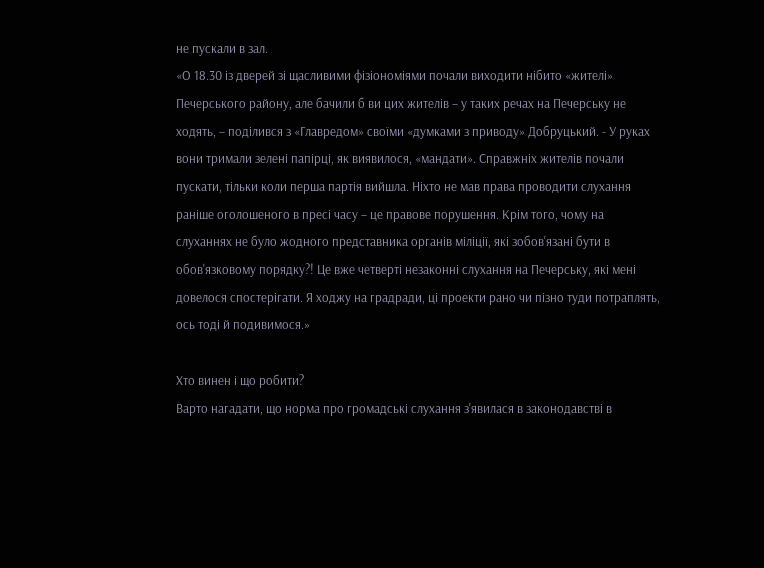не пускали в зал.
«О 18.30 із дверей зі щасливими фізіономіями почали виходити нібито «жителі» Печерського району, але бачили б ви цих жителів – у таких речах на Печерську не ходять, – поділився з «Главредом» своїми «думками з приводу» Добруцький. - У руках вони тримали зелені папірці, як виявилося, «мандати». Справжніх жителів почали пускати, тільки коли перша партія вийшла. Ніхто не мав права проводити слухання раніше оголошеного в пресі часу – це правове порушення. Крім того, чому на слуханнях не було жодного представника органів міліції, які зобов'язані бути в обов'язковому порядку?! Це вже четверті незаконні слухання на Печерську, які мені довелося спостерігати. Я ходжу на градради, ці проекти рано чи пізно туди потраплять, ось тоді й подивимося.»

Хто винен і що робити?
Варто нагадати, що норма про громадські слухання з'явилася в законодавстві в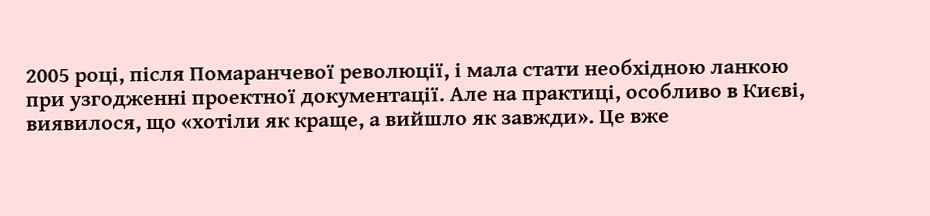2005 році, після Помаранчевої революції, і мала стати необхідною ланкою при узгодженні проектної документації. Але на практиці, особливо в Києві, виявилося, що «хотіли як краще, а вийшло як завжди». Це вже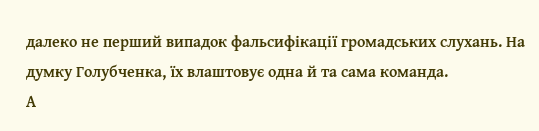далеко не перший випадок фальсифікації громадських слухань. На думку Голубченка, їх влаштовує одна й та сама команда.
А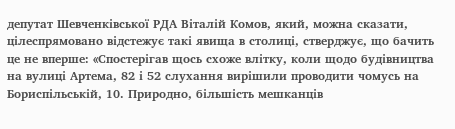депутат Шевченківської РДА Віталій Комов, який, можна сказати, цілеспрямовано відстежує такі явища в столиці, стверджує, що бачить це не вперше: «Спостерігав щось схоже влітку, коли щодо будівництва на вулиці Артема, 82 і 52 слухання вирішили проводити чомусь на Бориспільській, 10. Природно, більшість мешканців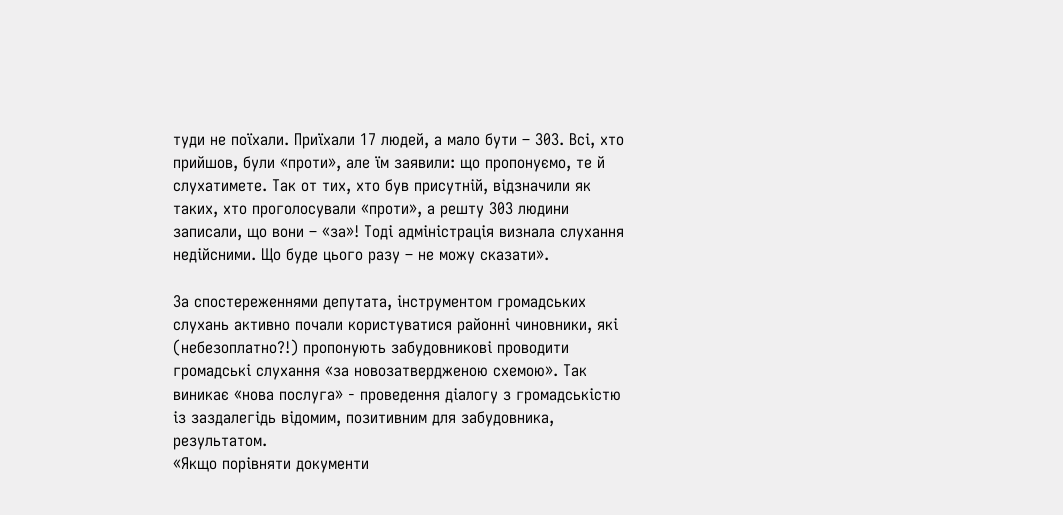туди не поїхали. Приїхали 17 людей, а мало бути – 303. Всі, хто прийшов, були «проти», але їм заявили: що пропонуємо, те й слухатимете. Так от тих, хто був присутній, відзначили як таких, хто проголосували «проти», а решту 303 людини записали, що вони – «за»! Тоді адміністрація визнала слухання недійсними. Що буде цього разу – не можу сказати».

За спостереженнями депутата, інструментом громадських слухань активно почали користуватися районні чиновники, які (небезоплатно?!) пропонують забудовникові проводити громадські слухання «за новозатвердженою схемою». Так виникає «нова послуга» - проведення діалогу з громадськістю із заздалегідь відомим, позитивним для забудовника, результатом.
«Якщо порівняти документи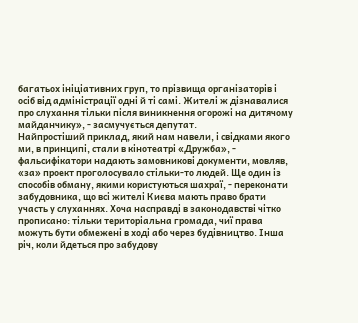багатьох ініціативних груп, то прізвища організаторів і осіб від адміністрації одні й ті самі. Жителі ж дізнавалися про слухання тільки після виникнення огорожі на дитячому майданчику», - засмучується депутат.
Найпростіший приклад, який нам навели, і свідками якого ми, в принципі, стали в кінотеатрі «Дружба», - фальсифікатори надають замовникові документи, мовляв, «за» проект проголосувало стільки-то людей. Ще один із способів обману, якими користуються шахраї, - переконати забудовника, що всі жителі Києва мають право брати участь у слуханнях. Хоча насправді в законодавстві чітко прописано: тільки територіальна громада, чиї права можуть бути обмежені в ході або через будівництво. Інша річ, коли йдеться про забудову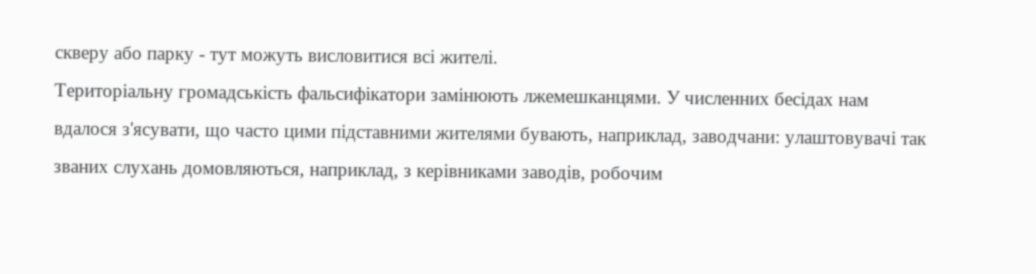скверу або парку - тут можуть висловитися всі жителі.
Територіальну громадськість фальсифікатори замінюють лжемешканцями. У численних бесідах нам вдалося з'ясувати, що часто цими підставними жителями бувають, наприклад, заводчани: улаштовувачі так званих слухань домовляються, наприклад, з керівниками заводів, робочим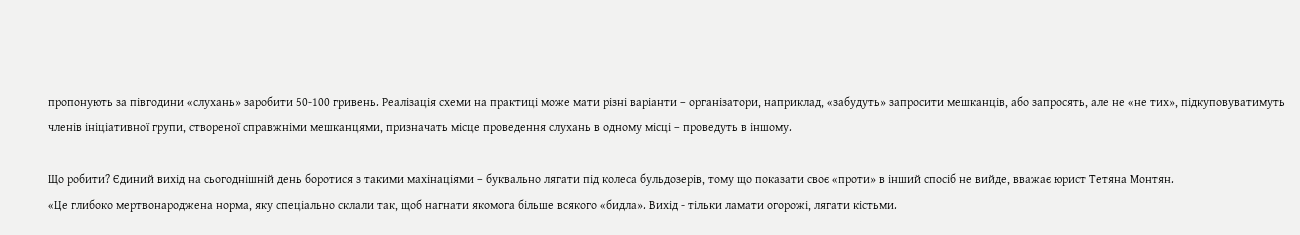пропонують за півгодини «слухань» заробити 50-100 гривень. Реалізація схеми на практиці може мати різні варіанти – організатори, наприклад, «забудуть» запросити мешканців, або запросять, але не «не тих», підкуповуватимуть членів ініціативної групи, створеної справжніми мешканцями, призначать місце проведення слухань в одному місці – проведуть в іншому.

Що робити? Єдиний вихід на сьогоднішній день боротися з такими махінаціями – буквально лягати під колеса бульдозерів, тому що показати своє «проти» в інший спосіб не вийде, вважає юрист Тетяна Монтян.
«Це глибоко мертвонароджена норма, яку спеціально склали так, щоб нагнати якомога більше всякого «бидла». Вихід - тільки ламати огорожі, лягати кістьми.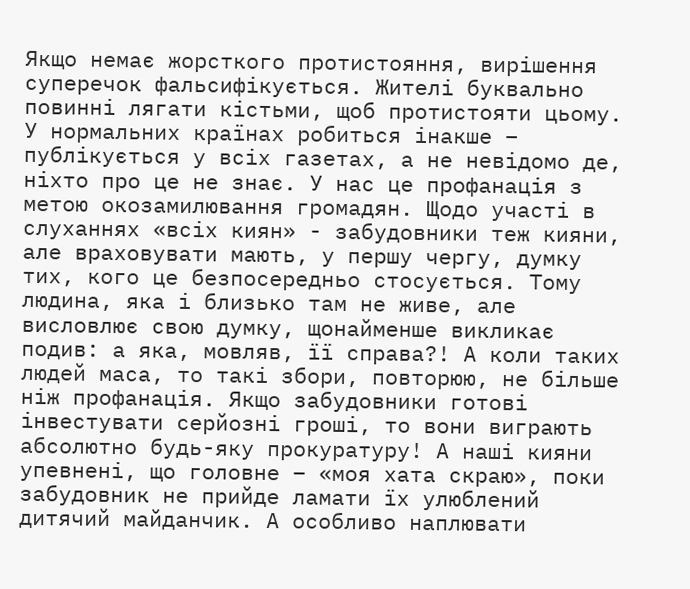Якщо немає жорсткого протистояння, вирішення суперечок фальсифікується. Жителі буквально повинні лягати кістьми, щоб протистояти цьому. У нормальних країнах робиться інакше – публікується у всіх газетах, а не невідомо де, ніхто про це не знає. У нас це профанація з метою окозамилювання громадян. Щодо участі в слуханнях «всіх киян» - забудовники теж кияни, але враховувати мають, у першу чергу, думку тих, кого це безпосередньо стосується. Тому людина, яка і близько там не живе, але висловлює свою думку, щонайменше викликає подив: а яка, мовляв, її справа?! А коли таких людей маса, то такі збори, повторюю, не більше ніж профанація. Якщо забудовники готові інвестувати серйозні гроші, то вони виграють абсолютно будь-яку прокуратуру! А наші кияни упевнені, що головне – «моя хата скраю», поки забудовник не прийде ламати їх улюблений дитячий майданчик. А особливо наплювати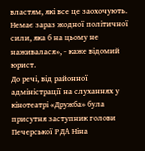властям, які все це заохочують. Немає зараз жодної політичної сили, яка б на цьому не наживалася», - каже відомий юрист.
До речі, від районної адміністрації на слуханнях у кінотеатрі «Дружба» була присутня заступник голови Печерської РДА Ніна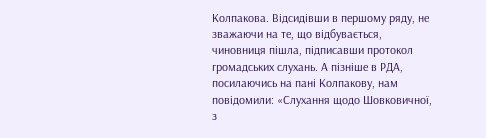Колпакова. Відсидівши в першому ряду, не зважаючи на те, що відбувається, чиновниця пішла, підписавши протокол громадських слухань. А пізніше в РДА, посилаючись на пані Колпакову, нам повідомили: «Слухання щодо Шовковичної, з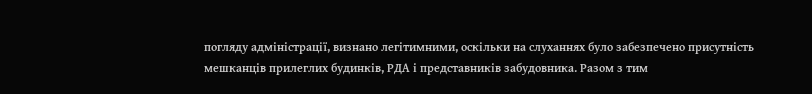погляду адміністрації, визнано легітимними, оскільки на слуханнях було забезпечено присутність мешканців прилеглих будинків, РДА і представників забудовника. Разом з тим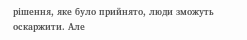рішення, яке було прийнято, люди зможуть оскаржити. Але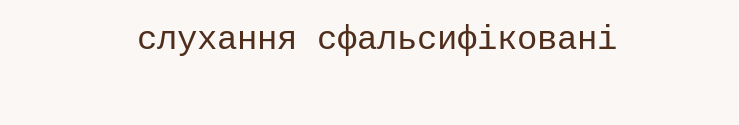слухання сфальсифіковані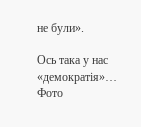не були».

Ось така у нас «демократія»…
Фото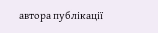автора публікації